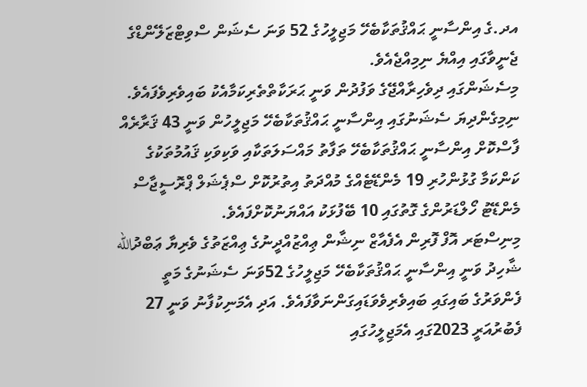އދ.ގެ އިންސާނީ ޙައްޤުތަކާބެހޭ މަޖިލީހުގެ 52 ވަނަ ސެޝަން ސްވިޓްޒަލޭންޑްގެ ޖެނީވާގައި އިއްޔެ ނިމިއްޖެއެވެ.
މިސެޝަންގައި ދިވެހިރާއްޖޭގެ ވަފުދުން ވަނީ ޙަރަކާތްތެރިކަމާއެކު ބައިވެރިވެފައެވެ.
ނިމިގެންދިޔަ ސެޝަނުގައި އިންސާނީ ޙައްޤުތަކާބެހޭ މަޖިލީހުން ވަނީ 43 ޤަރާރެއް ފާސްކޮށް އިންސާނީ ޙައްޤުތަކާބެހޭ ތަފާތު މައްސަލަތަކާއި ވަކިވަކި ޤައުމުތަކުގެ ކަންކަމާ ގުޅުންހުރި 19 މެންޑޭޓެއްގެ މުއްދަތު އިތުރުކޮށް ސްޕެޝަލް ޕްރޮސީޖާސް މެންޑޭޓު ހޯލްޑަރުންގެ ގޮތުގައި 10 ބޭފުޅަކު އައްޔަނުކޮށްފައެވެ.
މިނިސްޓަރ އޮފް ފޮރިން އެފެއާޒް ނިޝާން ޢިއްޒުއްދީނުގެ ޢިއްޒަތުގެ ވެރިޔާ ޢަބްދުالله ޝާހިދު ވަނީ އިންސާނީ ޙައްޤުތަކާބެހޭ މަޖިލީހުގެ 52ވަނަ ސެޝަނުގެ މަތީ ފެންވަރުގެ ބައިގައި ބައިވެރިވެވަޑައިގަންނަވާފައެވެ. އަދި އެމަނިކުފާނު ވަނީ 27 ފެބުރުއަރީ 2023ގައި އެމަޖިލީހުގައި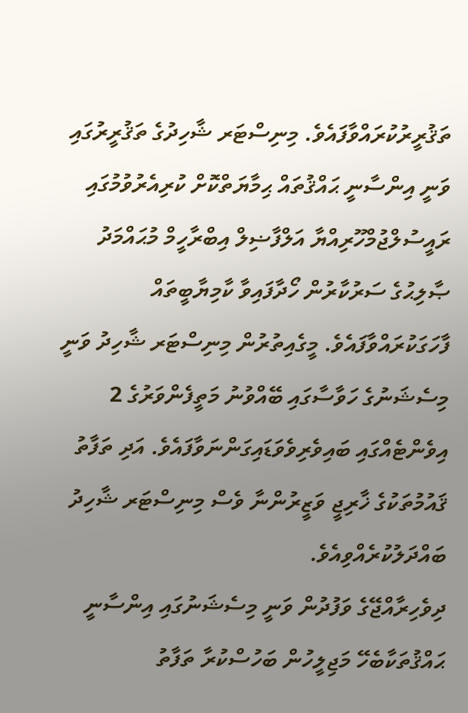ތަޤުރީރުކުރައްވާފައެވެ. މިނިސްޓަރ ޝާހިދުގެ ތަޤުރީރުގައި ވަނީ އިންސާނީ ޙައްޤުތައް ޙިމާޔަތްކޮށް ކުރިއެރުވުމުގައި ރައީސުލްޖުމްހޫރިއްޔާ އަލްފާޟިލް އިބްރާހީމް މުޙައްމަދު ޞާލިޙުގެ ސަރުކާރުން ހޯދާފައިވާ ކާމިޔާބީތައް ފާހަގަކުރައްވާފައެވެ. މީގެއިތުރުން މިނިސްޓަރ ޝާހިދު ވަނީ މިސެޝަނުގެ ހަވާސާގައި ބޭއްވުނު މަތީފެންވަރުގެ 2 އިވެންޓެއްގައި ބައިވެރިވެވަޑައިގަންނަވާފައެވެ. އަދި ތަފާތު ޤައުމުތަކުގެ ޚާރިޖީ ވަޒީރުންނާ ވެސް މިނިސްޓަރ ޝާހިދު ބައްދަލުކުރެއްވިއެވެ.
ދިވެހިރާއްޖޭގެ ވަފުދުން ވަނީ މިސެޝަނުގައި އިންސާނީ ޙައްޤުތަކާބެހޭ މަޖިލީހުން ބަހުސްކުރާ ތަފާތު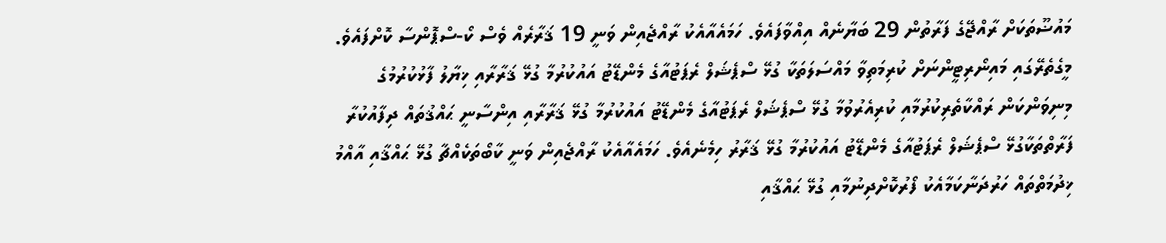މައުޟޫތަކަށް ރާއްޖޭގެ ފަރާތުން 29 ބަޔާނެއް އިއްވާފައެވެ. ހަމައެއާއެކު ރާއްޖެއިން ވަނީ 19 ޤަރާރެއް ވެސް ކޯ-ސްޕޮންސާ ކޮށްފައެވެ. މީގެތެރޭގައި މައިނޯރިޓީންނަށް ކުރިމަތިވާ މައްސަލަތަކާ ގުޅޭ ސްޕެޝަލް ރެޕަޓުއާގެ މެންޑޭޓު އައުކުރުމާ ގުޅޭ ޤަރާރާއި ޚިޔާލު ފާޅުކުރުމުގެ މިނިވަންކަން ރައްކާތެރިކުރުމާއި ކުރިއެރުވުމާ ގުޅޭ ސްޕެޝަލް ރެޕަޓުއާގެ މެންޑޭޓު އައުކުރުމާ ގުޅޭ ޤަރާރާއި އިންސާނީ ޙައްޤުތައް ދިފާއުކުރާ ފަރާތްތަކާގުޅޭ ސްޕެޝަލް ރެޕަޓުއާގެ މެންޑޭޓު އައުކުރުމާ ގުޅޭ ޤަރާރު ހިމެނެއެވެ. ހަމައެއާއެކު ރާއްޖެއިން ވަނީ ކާބޯތަކެއްޗާ ގުޅޭ ޙައްޤާއި އާއްމު ޚިދުމަތްތައް ހަރުދަނާކަމާއެކު ފޯރުކޮށްދިނުމާއި ގުޅޭ ޙައްޤާއި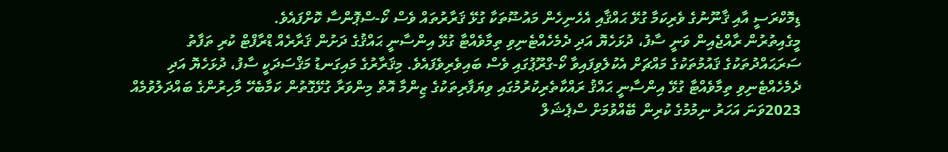ޑިމޮކްރަސީ އާއި ޤާނޫނުގެ ވެރިކަމާ ގުޅޭ ޙައްޤާއި އެހެނިހެން މައުޟޫތަކާ ގުޅޭ ޤަރާރުތައް ވެސް ކޯ-ސްޕޮންސާ ކޮށްފައެވެ.
މީގެއިތުރުން ރާއްޖެއިން ވަނީ ސާފު، ދުޅަހެޔޮ އަދި ދެމެހެއްޓެނިވި ތިމާވެއްޓާ ގުޅޭ އިންސާނީ ޙައްޤުގެ ދަށުން ޤަރާރެއް ޑްރާފްޓް ކުރި ތަފާތު ސަރަޙައްދުތަކުގެ ޤައުމުތަކުގެ މައްޗަށް އެކުލެވިފައިވާ ކޯ-ގްރޫޕުގައި ވެސް ބައިވެރިވެފައެވެ. މިޤަރާރުގެ މައިގަނޑު މަޤްސަދަކީ ސާފު، ދުޅަހެޔޮ އަދި ދެމެހެއްޓެނިވި ތިމާވެއްޓާ ގުޅޭ އިންސާނީ ޙައްޤު ރައްކާތެރިކުރުމުގައި ވިޔަފާރިތަކުގެ ޒިންމާ އޮތް މިންވަރާ ގުޅޭގޮތުން ކަމާބެހޭ މާހިރުންގެ ބައްދަލުވުމެއް 2023ވަނަ އަހަރު ނިމުމުގެ ކުރިން ބޭއްވުމަށް ސްޕެޝަލް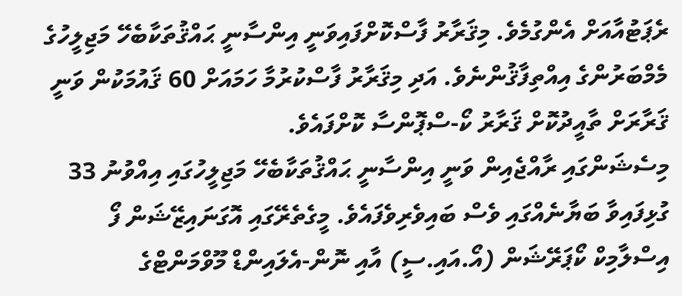ރެޕަޓުއާއަށް އެންގުމެވެ. މިޤަރާރު ފާސްކޮށްފައިވަނީ އިންސާނީ ޙައްޤުތަކާބެހޭ މަޖިލީހުގެ މެމްބަރުންގެ އިއްތިފާޤުންނެވެ. އަދި މިޤަރާރު ފާސްކުރުމާ ހަމައަށް 60 ޤައުމަކުން ވަނީ ޤަރާރަށް ތާއީދުކޮށް ޤަރާރު ކޯ-ސްޕޮންސާ ކޮށްފައެވެ.
މިސެޝަންގައި ރާއްޖެއިން ވަނީ އިންސާނީ ޙައްޤުތަކާބެހޭ މަޖިލީހުގައި އިއްވުނު 33 ގުޅިފައިވާ ބަޔާނެއްގައި ވެސް ބައިވެރިވެފައެވެ. މީގެތެރޭގައި އޮގަނައިޒޭޝަން ފޯ އިސްލާމިކް ކޯޕަރޭޝަން (އޯ.އައި.ސީ) އާއި ނޮން-އެލައިންޑް މޫވްމަންޓްގެ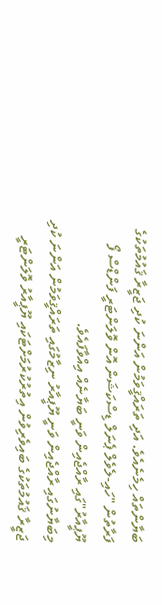ބަޔާންތައް ހިމެނެއެވެ. އަދި ތަރައްޤީވަމުން އަންނަ ކުދި ޖަޒީރާ ޤައުމުތަކުގެ ފަރާތުން "ހައި-ލެވެލް ޕެނަލް ޑިސްކަޝަން އޮން ވޮލަންޓަރީ ފަންޑްސް ފޯ ޔޫޕީއާރު"ގައި ރާއްޖެއިން ވަނީ ބަޔާނެއް އިއްވާފައެވެ.
މިބަޔާނުގައި ރާއްޖެއިން ވަނީ ޔޫޕީއާރު ނިޒާމުގައި ތަރައްޤީވަމުން އަންނަ ކުދި ޖަޒީރާ ޤައުމުތަކުގެ ބައިވެރިވުން އިތުރުކުރުމަށްޓަކައި ޔޫޕީއާރު ވޮލަންޓަރީ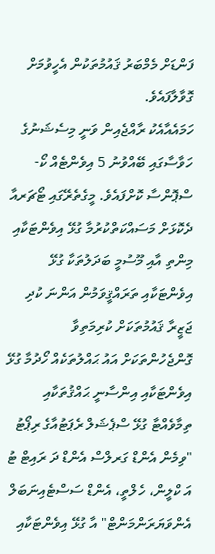ފަންޑަށް މެމްބަރު ޤައުމުތަކުން އެހީވުމަށް ގޮވާލާފައެވެ.
ހަމައެއާއެކު ރާއްޖެއިން ވަނީ މިސެޝަނުގެ ހަވާސާގައި ބޭއްވުނު 5 އިވެންޓެއް ކޯ-ސްޕޮންސާ ކޮށްފައެވެ. މީގެތެރޭގައި ޓޯޗަރއާ ދެކޮޅަށް މަސައްކަތްކުރުމާ ގުޅޭ އިވެންޓަކާއި މިންތި އާއި މޫސުމީ ބަދަލުތަކާ ގުޅޭ އިވެންޓަކާއި ތަރައްޤީވަމުން އަންނަ ކުދި ޖަޒީރާ ޤައުމުތަކަށް ކުރިމަތިވާ ގޮންޖެހުންތަކަށް އައު ޙައްލުތަކެއް ހޯދުމާ ގުޅޭ އިވެންޓަކާއި އިންސާނީ ޙައްޤުތަކާއި ތިމާވެއްޓާ ގުޅޭ ސްޕެޝަލް ރެޕަޓުއާގެ ރިޕޯޓު "ވިމެން އެންޑް ގަރލްސް އެންޑް ދަ ރައިޓް ޓު އަ ކްލީން، ހެލްތީ، އެންޑް ސަސްޓެއިނަބަލް އެންވަޔަރަންމަންޓް" އާ ގުޅޭ އިވެންޓަކާއި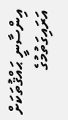އިންސާނީ ޙައްޤުތަކަށް އަރައިގަތުމުގެ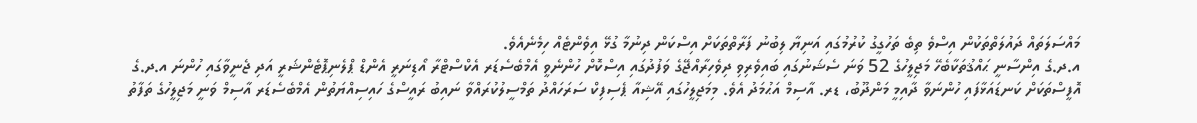މައްސަލަތައް ދައުލަތްތަކުން އިސްވެ ތިބެ ތަހުގީގު ކުރުމުގައި އަނިޔާ ލިބުނު ފަރާތްތަކަށް އިސްކަން ދިނުމާ ގުޅޭ އިވެންޓެއް ހިމެނެއެވެ.
އ.ދ.ގެ އިންސާނީ ޙައްޤުތަކާބެހޭ މަޖިލީހުގެ 52 ވަނަ ސެޝަނުގައި ބައިވެރިވި ދިވެހިރާއްޖޭގެ ވަފުދުގައި އިސްކޮށް ހުންނެވީ އެމްބެސެޑަރ އެކްސްޓްރާ އޯޑިނަރީ އެންޑް ޕްލެނިޕޮޓެންޝަރީ އަދި ޖެނީވާގައި ހުންނަ އ.ދ.ގެ އޮފީސްތަކަށް ކަނޑައަޅާފައި ހުންނަވާ ދާއިމީ މަންދޫބު، ޑރ. އާސިމް އަޙުމަދު އެވެ. މިމަޖިލީހުގައި އޭޝިއާ ޕެސިފިކް ސަރަހައްދު ތަމްސީލުކުރައްވާ ނައިބު ރައީސްގެ ހައިސިއްޔަތުން އެމްބެސެޑަރ އާސިމް ވަނީ މަޖިލީހުގެ ތަފާތު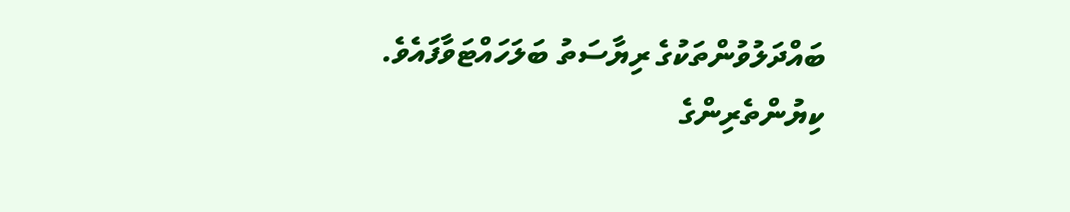ބައްދަލުވުންތަކުގެ ރިޔާސަތު ބަލަހައްޓަވާފައެވެ.
ކިޔުންތެރިންގެ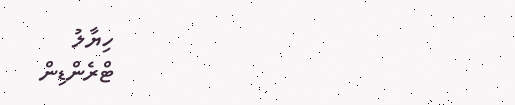ހިޔާލު
ޓްރެންޑިން